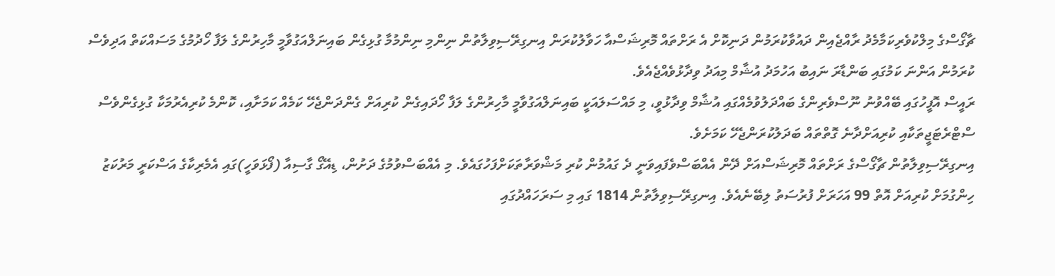ޗާގޯސްގެ މިލްކުވެރިކަމާމެދު ރާއްޖެއިން ދައުވާކުރަމުން ދަނިކޮށް އެ ރަށްތައް މޮރިޝަސްއާ ހަވާލުކުރަން އިނގިރޭސިވިލާތުން ނިންމި ނިންމުމާ ގުޅިގެން ބައިނަލްއަގުވާމީ މާހިރުންގެ ލަފާ ހޯދުމުގެ މަސައްކަތް އަދިވެސް ކުރަމުން އަންނަ ކަމުގައި ބަންޑާރަ ނައިބު އަހުމަދު އުޝާމް މިއަދު ވިދާޅުވެއްޖެއެވެ.
ރައީސް އޮފީހުގައި ބޭއްވުނު ނޫސްވެރިންގެ ބައްދަލުވުމެއްގައި އުޝާމް ވިދާޅުވީ، މި މައްސަލައަކީ ބައިނަލްއަގުވާމީ މާހިރުންގެ ލަފާ ހޯދައިގެން ކުރިއަށް ގެންދަންޖެހޭ ކަމެއް ކަމަށާއި، ކޮންމެ ކުރިއެރުމަކާ ގުޅިގެންވެސް ސްޓްރެޓަޖީތަކާއި ކުރިއަށްދާނެ ގޮތްތައް ބަދަލުކުރަންޖެހޭ ކަމަށެވެ.
އިނގިރޭސިވިލާތުން ޗާގޯސްގެ ރަށްތައް މޮރިޝަސްއަށް ދޭން އެއްބަސްވެފައިވަނީ ދެ ގައުމުން ކުރި މަޝްވަރާތަކަށްފަހުގައެވެ. މި އެއްބަސްވުމުގެ ދަށުން، ޑިއޭގޯ ގާސިއާ (ފޯޅަވަހީ)ގައި އެމެރިކާގެ އަސްކަރީ މަރުކަޒު ހިންގުމަށް ކުރިއަށް އޮތް 99 އަހަރަށް ފުރުސަތު ލިބޭނެއެވެ. އިނގިރޭސިވިލާތުން 1814 ގައި މި ސަރަހައްދުގައި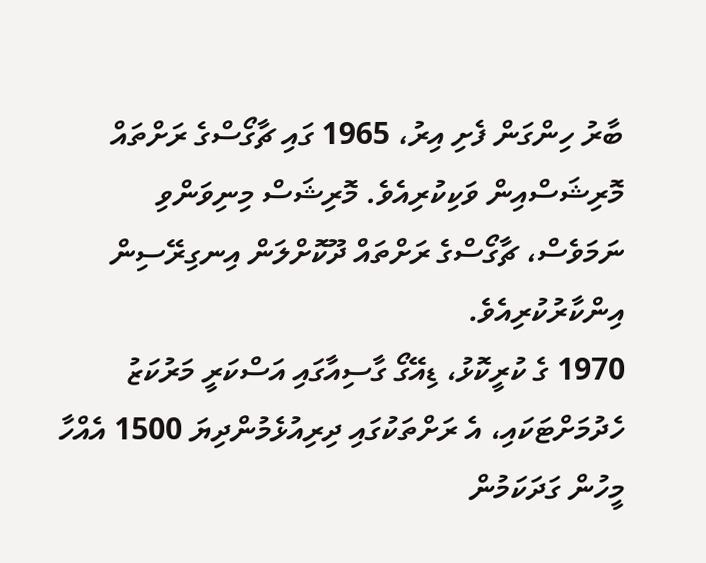ބާރު ހިންގަން ފެށި އިރު، 1965 ގައި ޗާގޯސްގެ ރަށްތައް މޮރިޝަސްއިން ވަކިކުރިއެވެ. މޮރިޝަސް މިނިވަންވި ނަމަވެސް، ޗާގޯސްގެ ރަށްތައް ދޫކޮށްލަން އިނގިރޭސިން އިންކާރުކުރިއެވެ.
1970 ގެ ކުރީކޮޅު، ޑިއޭގޯ ގާސިއާގައި އަސްކަރީ މަރުކަޒު ހެދުމަށްޓަކައި، އެ ރަށްތަކުގައި ދިރިއުޅެމުންދިޔަ 1500 އެއްހާ މީހުން ގަދަކަމުން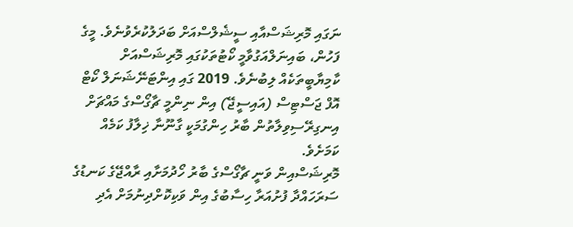ނަގައި މޮރިޝަސްއާއި ސީޝެލްސްއަށް ބަދަލުކުރެވުނެވެ. މީގެ ފަހުން، ބައިނަލްއަގުވާމީ ކޯޓުތަކުގައި މޮރިޝަސްއަށް ކާމިޔާބީތަކެއް ލިބުނެވެ. 2019 ގައި އިންޓަނޭޝަނަލް ކޯޓް އޮފް ޖަސްޓިސް (އައިސީޖޭ) އިން ނިންމީ ޗާގޯސްގެ މައްޗަށް އިނގިރޭސިވިލާތުން ބާރު ހިންގުމަކީ ގާނޫނާ ޚިލާފު ކަމެއް ކަމަށެވެ.
މޮރިޝަސްއިން ވަނީ ޗާގޯސްގެ ބާރު ހޯދުމަށާއި ރާއްޖޭގެ ކަނޑުގެ ސަރަހައްދާ ފުށުއަރާ ހިސާބުގެ އިން ވަކިކޮށްދިނުމަށް އެދި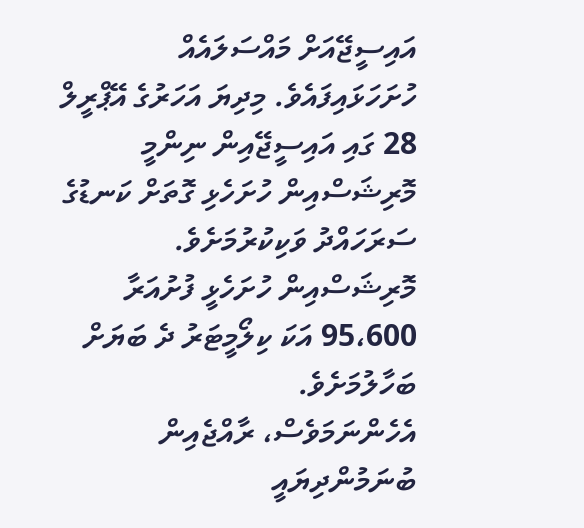އައިސީޖޭއަށް މައްސަލައެއް ހުށަހަޅައިފައެވެ. މިދިޔަ އަހަރުގެ އޭޕްރީލް 28 ގައި އައިސީޖޭއިން ނިންމީ މޮރިޝަސްއިން ހުށަހެޅި ގޮތަށް ކަނޑުގެ ސަރަހައްދު ވަކިކުރުމަށެވެ. މޮރިޝަސްއިން ހުށަހެޅީ ފުށުއަރާ 95،600 އަކަ ކިލޯމީޓަރު ދެ ބަޔަށް ބަހާލުމަށެވެ.
އެހެންނަމަވެސް، ރާއްޖެއިން ބުނަމުންދިޔައީ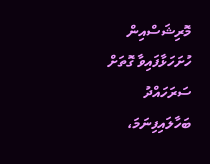މޮރިޝަސްއިން ހުށަހަޅާފައިވާ ގޮތަށް ސަރަހައްދު ބަހާލައިފިނަމަ،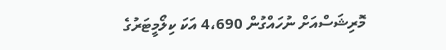މޮރިޝަސްއަށް ނުހައްގުން 4،690 އަކަ ކިލޯމީޓަރުގެ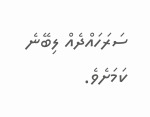ސަރަހައްދެއް ލިބޭނެ ކަމަށެވެ.